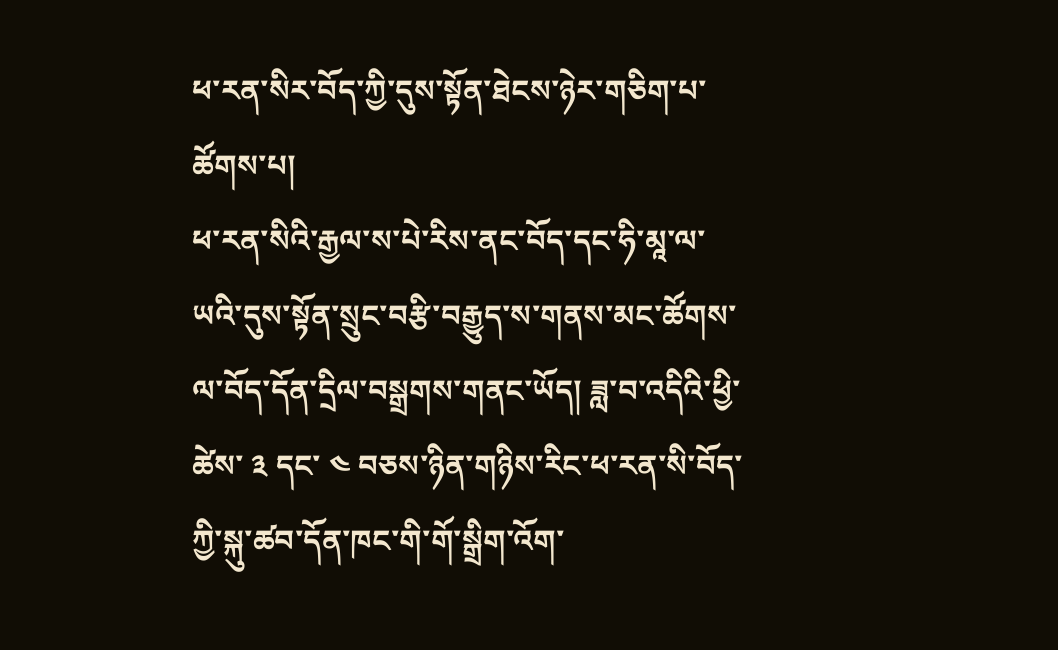ཕ་རན་སིར་བོད་ཀྱི་དུས་སྟོན་ཐེངས་ཉེར་གཅིག་པ་ཚོགས་པ།
ཕ་རན་སིའི་རྒྱལ་ས་པེ་རིས་ནང་བོད་དང་ཧི་མཱ་ལ་ཡའི་དུས་སྟོན་སྲུང་བརྩི་བརྒྱུད་ས་གནས་མང་ཚོགས་ལ་བོད་དོན་དྲིལ་བསྒྲགས་གནང་ཡོད། ཟླ་བ་འདིའི་ཕྱི་ཚེས་ ༣ དང་ ༤ བཅས་ཉིན་གཉིས་རིང་ཕ་རན་སི་བོད་ཀྱི་སྐུ་ཚབ་དོན་ཁང་གི་གོ་སྒྲིག་འོག་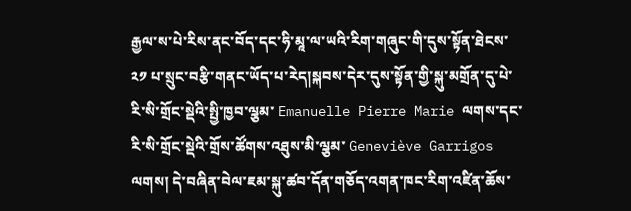རྒྱལ་ས་པེ་རིས་ནང་བོད་དང་ཧི་མཱ་ལ་ཡའི་རིག་གཞུང་གི་དུས་སྟོན་ཐེངས་ ༢༡ པ་སྲུང་བརྩི་གནང་ཡོད་པ་རེད།སྐབས་དེར་དུས་སྟོན་གྱི་སྐུ་མགྲོན་དུ་པེ་རི་སི་གྲོང་སྡེའི་སྤྱི་ཁྱབ་ལྕམ་ Emanuelle Pierre Marie ལགས་དང་རི་སི་གྲོང་སྡེའི་གྲོས་ཚོགས་འཐུས་མི་ལྕམ་ Geneviève Garrigos ལགས། དེ་བཞིན་བེལ་ཇམ་སྐུ་ཚབ་དོན་གཅོད་འགན་ཁང་རིག་འཛིན་ཆོས་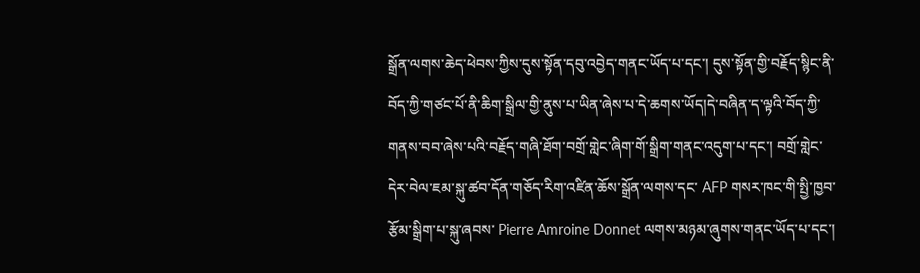སྒྲོན་ལགས་ཆེད་ཕེབས་ཀྱིས་དུས་སྟོན་དབུ་འབྱེད་གནང་ཡོད་པ་དང་། དུས་སྟོན་གྱི་བརྗོད་སྙིང་ནི་བོད་ཀྱི་གཙང་པོ་ནི་ཆིག་སྒྲིལ་གྱི་ནུས་པ་ཡིན་ཞེས་པ་དེ་ཆགས་ཡོད།དེ་བཞིན་ད་ལྟའི་བོད་ཀྱི་གནས་བབ་ཞེས་པའི་བརྗོད་གཞི་ཐོག་བགྲོ་གླེང་ཞིག་གོ་སྒྲིག་གནང་འདུག་པ་དང་། བགྲོ་གླེང་དེར་བེལ་ཇམ་སྐུ་ཚབ་དོན་གཅོད་རིག་འཛིན་ཆོས་སྒྲོན་ལགས་དང་ AFP གསར་ཁང་གི་སྤྱི་ཁྱབ་རྩོམ་སྒྲིག་པ་སྐུ་ཞབས་ Pierre Amroine Donnet ལགས་མཉམ་ཞུགས་གནང་ཡོད་པ་དང་།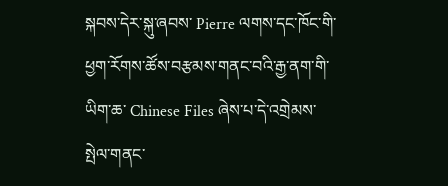སྐབས་དེར་སྐུ་ཞབས་ Pierre ལགས་དང་ཁོང་གི་ཕྱག་རོགས་ཚོས་བརྩམས་གནང་བའི་རྒྱ་ནག་གི་ཡིག་ཆ་ Chinese Files ཞེས་པ་དེ་འགྲེམས་སྤེལ་གནང་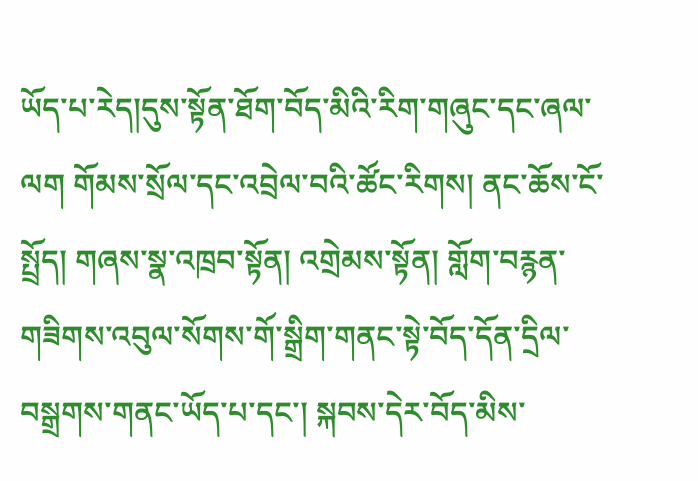ཡོད་པ་རེད།དུས་སྟོན་ཐོག་བོད་མིའི་རིག་གཞུང་དང་ཞལ་ལག གོམས་སྲོལ་དང་འབྲེལ་བའི་ཚོང་རིགས། ནང་ཆོས་ངོ་སྤྲོད། གཞས་སྣ་འཁྲབ་སྟོན། འགྲེམས་སྟོན། གློག་བརྙན་གཟིགས་འབུལ་སོགས་གོ་སྒྲིག་གནང་སྟེ་བོད་དོན་དྲིལ་བསྒྲགས་གནང་ཡོད་པ་དང་། སྐབས་དེར་བོད་མིས་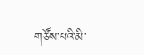གཙོས་པའི་མི་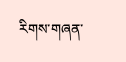རིགས་གཞན་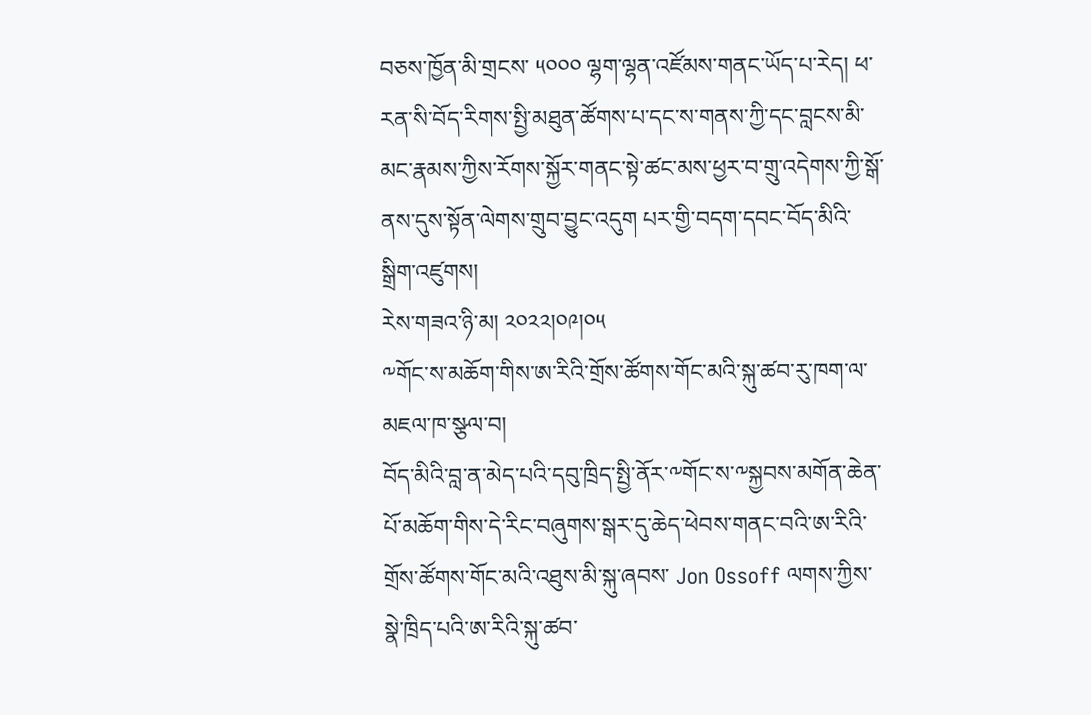བཅས་ཁྱོན་མི་གྲངས་ ༥༠༠༠ ལྷག་ལྷན་འཛོམས་གནང་ཡོད་པ་རེད། ཕ་རན་སི་བོད་རིགས་སྤྱི་མཐུན་ཚོགས་པ་དང་ས་གནས་ཀྱི་དང་བླངས་མི་མང་རྣམས་ཀྱིས་རོགས་སྐྱོར་གནང་སྟེ་ཚང་མས་ཕྱར་བ་གྲུ་འདེགས་ཀྱི་སྒོ་ནས་དུས་སྟོན་ལེགས་གྲུབ་བྱུང་འདུག པར་གྱི་བདག་དབང་བོད་མིའི་སྒྲིག་འཛུགས།
རེས་གཟའ་ཉི་མ། ༢༠༢༢།༠༩།༠༥
༸གོང་ས་མཆོག་གིས་ཨ་རིའི་གྲོས་ཚོགས་གོང་མའི་སྐུ་ཚབ་རུ་ཁག་ལ་མཇལ་ཁ་སྩལ་བ།
བོད་མིའི་བླ་ན་མེད་པའི་དབུ་ཁྲིད་སྤྱི་ནོར་༸གོང་ས་༸སྐྱབས་མགོན་ཆེན་པོ་མཆོག་གིས་དེ་རིང་བཞུགས་སྒར་དུ་ཆེད་ཕེབས་གནང་བའི་ཨ་རིའི་གྲོས་ཚོགས་གོང་མའི་འཐུས་མི་སྐུ་ཞབས་ Jon Ossoff ལགས་ཀྱིས་སྣེ་ཁྲིད་པའི་ཨ་རིའི་སྐུ་ཚབ་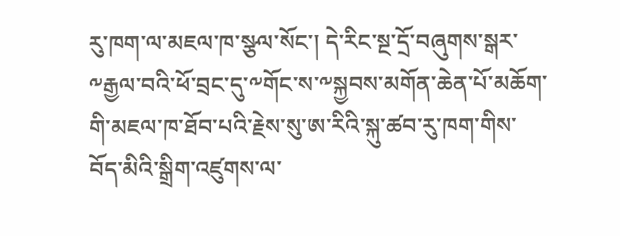རུ་ཁག་ལ་མཇལ་ཁ་སྩལ་སོང་། དེ་རིང་སྔ་དྲོ་བཞུགས་སྒར་༸རྒྱལ་བའི་ཕོ་བྲང་དུ་༸གོང་ས་༸སྐྱབས་མགོན་ཆེན་པོ་མཆོག་གི་མཇལ་ཁ་ཐོབ་པའི་རྗེས་སུ་ཨ་རིའི་སྐུ་ཚབ་རུ་ཁག་གིས་བོད་མིའི་སྒྲིག་འཛུགས་ལ་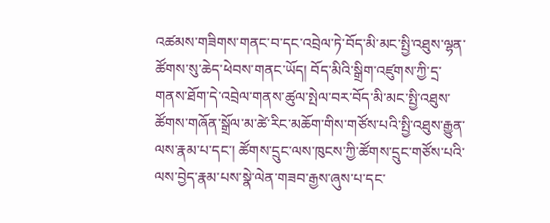འཚམས་གཟིགས་གནང་བ་དང་འབྲེལ་ཏེ་བོད་མི་མང་སྤྱི་འཐུས་ལྷན་ཚོགས་སུ་ཆེད་ཕེབས་གནང་ཡོད། བོད་མིའི་སྒྲིག་འཛུགས་ཀྱི་དྲ་གནས་ཐོག་དེ་འབྲེལ་གནས་ཚུལ་སྤེལ་བར་བོད་མི་མང་སྤྱི་འཐུས་ཚོགས་གཞོན་སྒྲོལ་མ་ཚེ་རིང་མཆོག་གིས་གཙོས་པའི་སྤྱི་འཐུས་རྒྱུན་ལས་རྣམ་པ་དང་། ཚོགས་དྲུང་ལས་ཁུངས་ཀྱི་ཚོགས་དྲུང་གཙོས་པའི་ལས་བྱེད་རྣམ་པས་སྣེ་ལེན་གཟབ་རྒྱས་ཞུས་པ་དང་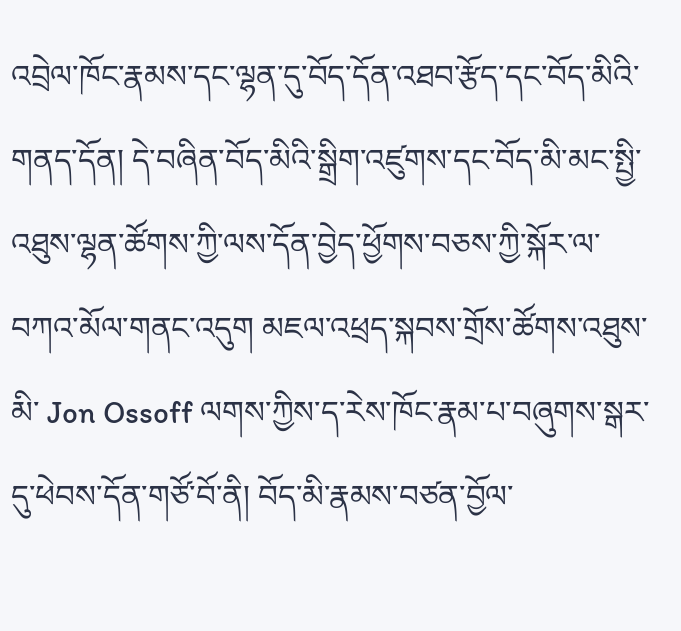འབྲེལ་ཁོང་རྣམས་དང་ལྷན་དུ་བོད་དོན་འཐབ་རྩོད་དང་བོད་མིའི་གནད་དོན། དེ་བཞིན་བོད་མིའི་སྒྲིག་འཛུགས་དང་བོད་མི་མང་སྤྱི་འཐུས་ལྷན་ཚོགས་ཀྱི་ལས་དོན་བྱེད་ཕྱོགས་བཅས་ཀྱི་སྐོར་ལ་བཀའ་མོལ་གནང་འདུག མཇལ་འཕྲད་སྐབས་གྲོས་ཚོགས་འཐུས་མི་ Jon Ossoff ལགས་ཀྱིས་ད་རེས་ཁོང་རྣམ་པ་བཞུགས་སྒར་དུ་ཕེབས་དོན་གཙོ་བོ་ནི། བོད་མི་རྣམས་བཙན་བྱོལ་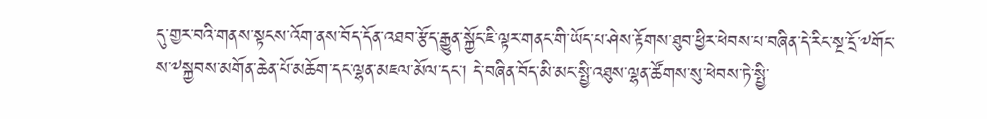དུ་གྱར་བའི་གནས་སྟངས་འོག་ནས་བོད་དོན་འཐབ་རྩོད་རྒྱུན་སྐྱོང་ཇི་ལྟར་གནང་གི་ཡོད་པ་ཤེས་རྟོགས་ཐུབ་ཕྱིར་ཕེབས་པ་བཞིན་དེ་རིང་སྔ་དྲོ་༸གོང་ས་༸སྐྱབས་མགོན་ཆེན་པོ་མཆོག་དང་ལྷན་མཇལ་མོལ་དང་། དེ་བཞིན་བོད་མི་མང་སྤྱི་འཐུས་ལྷན་ཚོགས་སུ་ཕེབས་ཏེ་སྤྱི་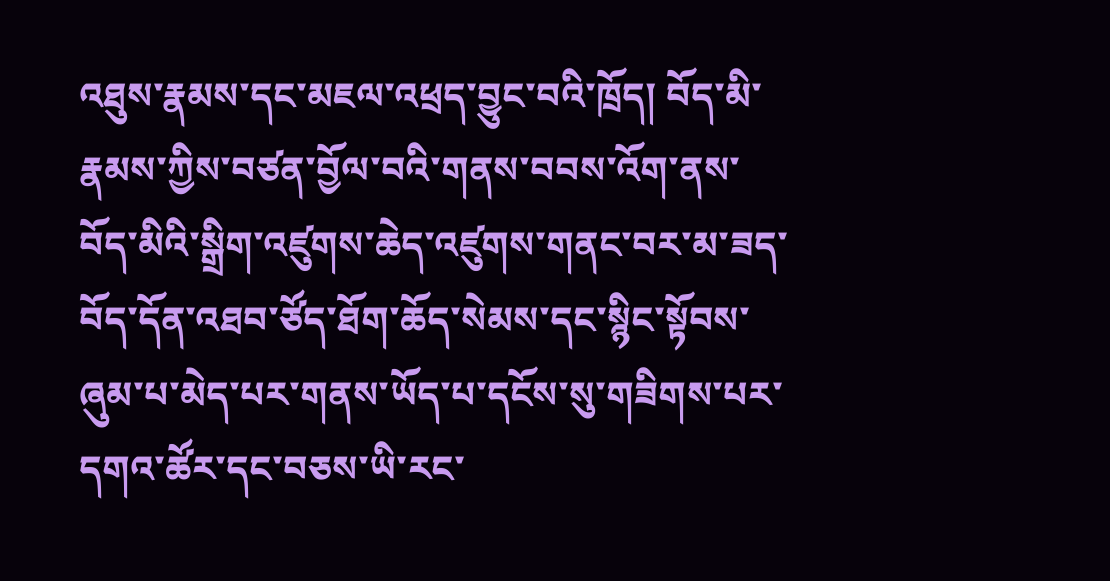འཐུས་རྣམས་དང་མཇལ་འཕྲད་བྱུང་བའི་ཁྲོད། བོད་མི་རྣམས་ཀྱིས་བཙན་བྱོལ་བའི་གནས་བབས་འོག་ནས་བོད་མིའི་སྒྲིག་འཛུགས་ཆེད་འཛུགས་གནང་བར་མ་ཟད་བོད་དོན་འཐབ་ཙོད་ཐོག་ཆོད་སེམས་དང་སྙིང་སྟོབས་ཞུམ་པ་མེད་པར་གནས་ཡོད་པ་དངོས་སུ་གཟིགས་པར་དགའ་ཚོར་དང་བཅས་ཡི་རང་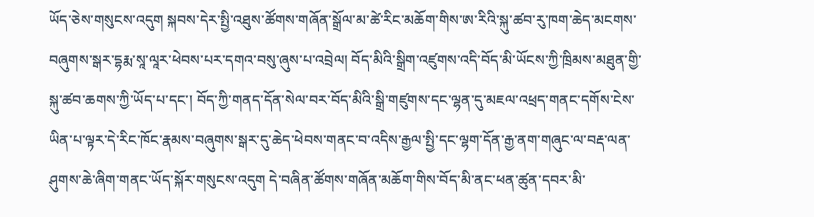ཡོད་ཅེས་གསུངས་འདུག སྐབས་དེར་སྤྱི་འཐུས་ཚོགས་གཞོན་སྒྲོལ་མ་ཚེ་རིང་མཆོག་གིས་ཨ་རིའི་སྐུ་ཚབ་རུ་ཁག་ཆེད་མངགས་བཞུགས་སྒར་དྷརྨ་སཱ་ལཱར་ཕེབས་པར་དགའ་བསུ་ཞུས་པ་འབྲེལ། བོད་མིའི་སྒྲིག་འཛུགས་འདི་བོད་མི་ཡོངས་ཀྱི་ཁྲིམས་མཐུན་གྱི་སྐུ་ཚབ་ཆགས་ཀྱི་ཡོད་པ་དང་། བོད་ཀྱི་གནད་དོན་སེལ་བར་བོད་མིའི་སྒྲི་གཛུགས་དང་ལྷན་དུ་མཇལ་འཕྲད་གནང་དགོས་ངེས་ཡིན་པ་ལྟར་དེ་རིང་ཁོང་རྣམས་བཞུགས་སྒར་དུ་ཆེད་ཕེབས་གནང་བ་འདིས་རྒྱལ་སྤྱི་དང་ལྷག་དོན་རྒྱ་ནག་གཞུང་ལ་བརྡ་ལན་ཤུགས་ཆེ་ཞིག་གནང་ཡོད་སྐོར་གསུངས་འདུག དེ་བཞིན་ཚོགས་གཞོན་མཆོག་གིས་བོད་མི་ནང་ཕན་ཚུན་དབར་མི་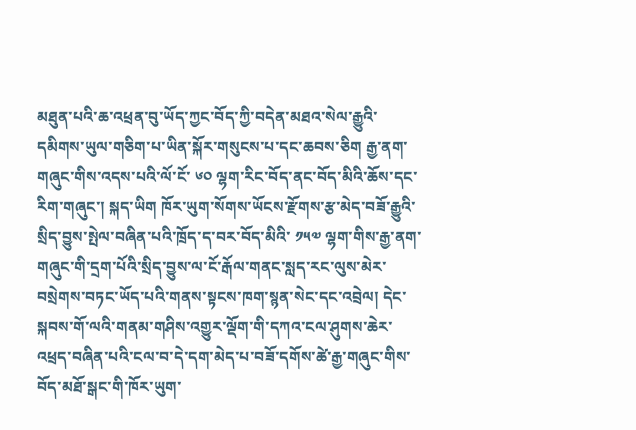མཐུན་པའི་ཆ་འཕྲན་བུ་ཡོད་ཀྱང་བོད་ཀྱི་བདེན་མཐའ་སེལ་རྒྱུའི་དམིགས་ཡུལ་གཅིག་པ་ཡིན་སྐོར་གསུངས་པ་དང་ཆབས་ཅིག རྒྱ་ནག་གཞུང་གིས་འདས་པའི་ལོ་ངོ་ ༦༠ ལྷག་རིང་བོད་ནང་བོད་མིའི་ཆོས་དང་རིག་གཞུང་། སྐད་ཡིག ཁོར་ཡུག་སོགས་ཡོངས་རྫོགས་རྩ་མེད་བཟོ་རྒྱུའི་སྲིད་བྱུས་སྤེལ་བཞིན་པའི་ཁྲོད་ད་བར་བོད་མིའི་ ༡༥༧ ལྷག་གིས་རྒྱ་ནག་གཞུང་གི་དྲག་པོའི་སྲིད་བྱུས་ལ་ངོ་རྒོལ་གནང་སླད་རང་ལུས་མེར་བསྲེགས་བཏང་ཡོད་པའི་གནས་སྟངས་ཁག་སྙན་སེང་དང་འབྲེལ། དེང་སྐབས་གོ་ལའི་གནམ་གཤིས་འགྱུར་ལྡོག་གི་དཀའ་ངལ་ཤུགས་ཆེར་འཕྲད་བཞིན་པའི་ངལ་བ་དེ་དག་མེད་པ་བཟོ་དགོས་ཚེ་རྒྱ་གཞུང་གིས་བོད་མཐོ་སྒང་གི་ཁོར་ཡུག་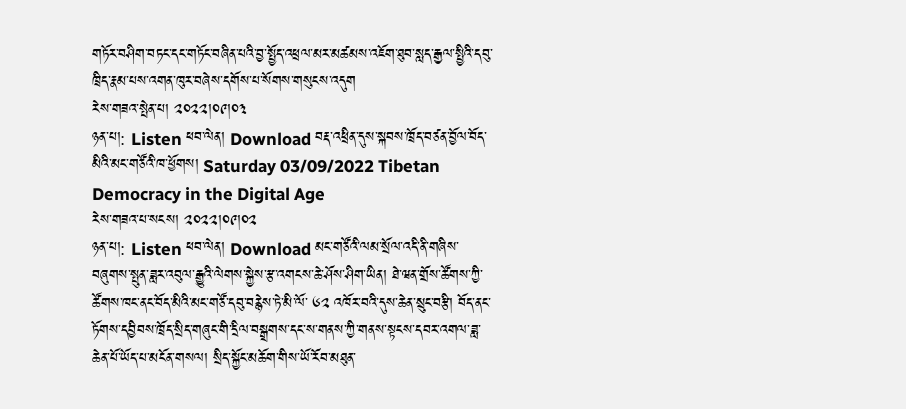གཏོར་བཤིག་བཏང་དང་གཏོང་བཞིན་པའི་བྱ་སྤྱོད་འཕྲལ་མར་མཚམས་འཇོག་ཐུབ་སླད་རྒྱལ་སྤྱིའི་དབུ་ཁྲིད་རྣམ་པས་འགན་ཁུར་བཞེས་དགོས་པ་སོགས་གསུངས་འདུག
རེས་གཟའ་སྤེན་པ། ༢༠༢༢།༠༩།༠༣
ཉན་པ།: Listen ཕབ་ལེན། Download བརྡ་འཕྲིན་དུས་སྐབས་ཁྲོད་བཙན་བྱོལ་བོད་མིའི་མང་གཙོའི་ཁ་ཕྱོགས། Saturday 03/09/2022 Tibetan Democracy in the Digital Age
རེས་གཟའ་པ་སངས། ༢༠༢༢།༠༩།༠༢
ཉན་པ།: Listen ཕབ་ལེན། Download མང་གཙོའི་ལམ་སྲོལ་འདི་ནི་གཞིས་བཞུགས་སྤུན་ཟླར་འབུལ་རྒྱུའི་ལེགས་སྐྱེས་རྩ་འགངས་ཆེ་ཤོས་ཤིག་ཡིན། ཐེ་ཝན་གྲོས་ཚོགས་ཀྱི་ཚོགས་ཁང་ནང་བོད་མིའི་མང་གཙོ་དབུ་བརྙེས་ཏེ་མི་ལོ་ ༦༢ འཁོར་བའི་དུས་ཆེན་སྲུང་བརྩི། བོད་ནང་ཏོགས་དབྱིབས་ཁྲོད་སྲིད་གཞུང་གི་དྲིལ་བསྒྲགས་དང་ས་གནས་ཀྱི་གནས་སྟངས་དབར་འགལ་ཟླ་ཆེན་པོ་ཡོད་པ་མངོན་གསལ། སྲིད་སྐྱོང་མཆོག་གིས་ཡོ་རོབ་མཐུན་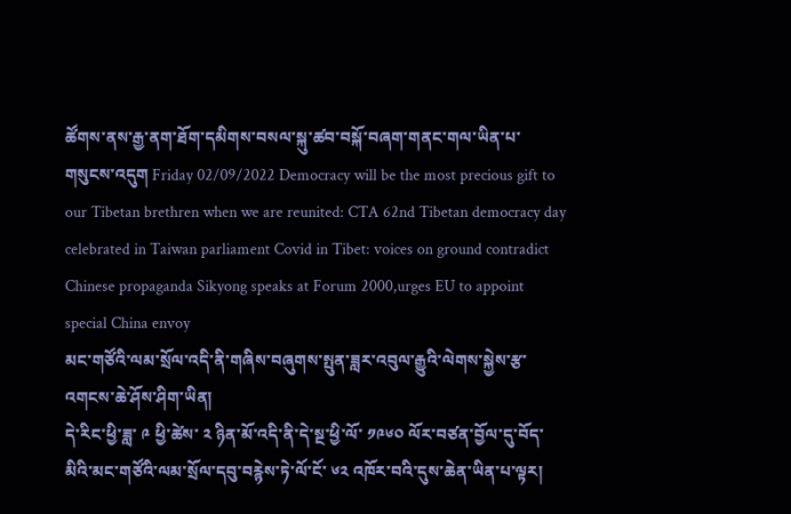ཚོགས་ནས་རྒྱ་ནག་ཐོག་དམིགས་བསལ་སྐུ་ཚབ་བསྐོ་བཞག་གནང་གལ་ཡིན་པ་གསུངས་འདུག Friday 02/09/2022 Democracy will be the most precious gift to our Tibetan brethren when we are reunited: CTA 62nd Tibetan democracy day celebrated in Taiwan parliament Covid in Tibet: voices on ground contradict Chinese propaganda Sikyong speaks at Forum 2000,urges EU to appoint special China envoy
མང་གཙོའི་ལམ་སྲོལ་འདི་ནི་གཞིས་བཞུགས་སྤུན་ཟླར་འབུལ་རྒྱུའི་ལེགས་སྐྱེས་རྩ་འགངས་ཆེ་ཤོས་ཤིག་ཡིན།
དེ་རིང་ཕྱི་ཟླ་ ༩ ཕྱི་ཚེས་ ༢ ཉིན་མོ་འདི་ནི་དེ་སྔ་ཕྱི་ལོ་ ༡༩༦༠ ལོར་བཙན་བྱོལ་དུ་བོད་མིའི་མང་གཙོའི་ལམ་སྲོལ་དབུ་བརྙེས་ཏེ་ལོ་ངོ་ ༦༢ འཁོར་བའི་དུས་ཆེན་ཡིན་པ་ལྟར།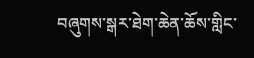བཞུགས་སྒར་ཐེག་ཆེན་ཆོས་གླིང་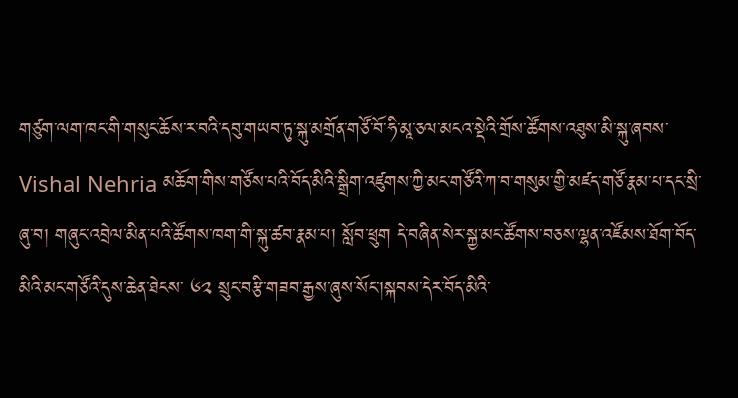གཙུག་ལག་ཁང་གི་གསུང་ཆོས་ར་བའི་དབུ་གཡབ་ཏུ་སྐུ་མགྲོན་གཙོ་བོ་ཧི་མཱ་ཅལ་མངའ་སྡེའི་གྲོས་ཚོགས་འཐུས་མི་སྐུ་ཞབས་ Vishal Nehria མཆོག་གིས་གཙོས་པའི་བོད་མིའི་སྒྲིག་འཛུགས་ཀྱི་མང་གཙོའི་ཀ་བ་གསུམ་གྱི་མཛད་གཙོ་རྣམ་པ་དང་སྲི་ཞུ་བ། གཞུང་འབྲེལ་མིན་པའི་ཚོགས་ཁག་གི་སྐུ་ཚབ་རྣམ་པ། སློབ་ཕྲུག དེ་བཞིན་སེར་སྐྱ་མང་ཚོགས་བཅས་ལྷན་འཛོམས་ཐོག་བོད་མིའི་མང་གཙོའི་དུས་ཆེན་ཐེངས་ ༦༢ སྲུང་བརྩི་གཟབ་རྒྱས་ཞུས་སོང་།སྐབས་དེར་བོད་མིའི་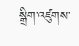སྒྲིག་འཛུགས་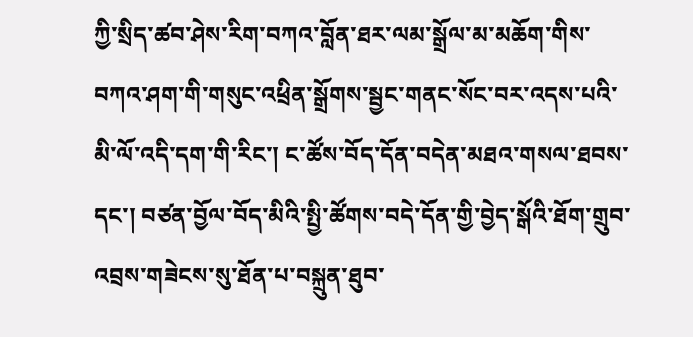ཀྱི་སྲིད་ཚབ་ཤེས་རིག་བཀའ་བློན་ཐར་ལམ་སྒྲོལ་མ་མཆོག་གིས་བཀའ་ཤག་གི་གསུང་འཕྲིན་སྒྲོགས་སྦྱང་གནང་སོང་བར་འདས་པའི་མི་ལོ་འདི་དག་གི་རིང་། ང་ཚོས་བོད་དོན་བདེན་མཐའ་གསལ་ཐབས་དང་། བཙན་བྱོལ་བོད་མིའི་སྤྱི་ཚོགས་བདེ་དོན་གྱི་བྱེད་སྒོའི་ཐོག་གྲུབ་འབྲས་གཟེངས་སུ་ཐོན་པ་བསྐྲུན་ཐུབ་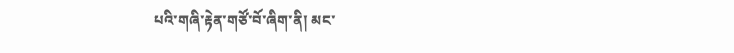པའི་གཞི་རྟེན་གཙོ་བོ་ཞིག་ནི། མང་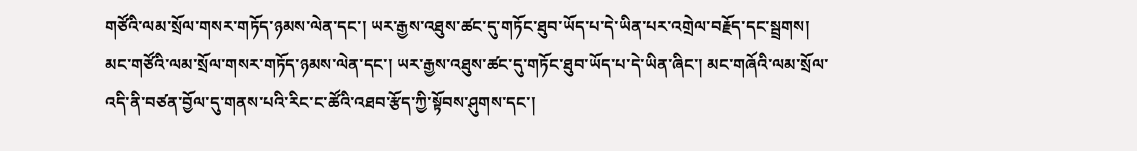གཙོའི་ལམ་སྲོལ་གསར་གཏོད་ཉམས་ལེན་དང་། ཡར་རྒྱས་འཐུས་ཚང་དུ་གཏོང་ཐུབ་ཡོད་པ་དེ་ཡིན་པར་འགྲེལ་བརྗོད་དང་སྦྲགས། མང་གཙོའི་ལམ་སྲོལ་གསར་གཏོད་ཉམས་ལེན་དང་། ཡར་རྒྱས་འཐུས་ཚང་དུ་གཏོང་ཐུབ་ཡོད་པ་དེ་ཡིན་ཞིང་། མང་གཞོའི་ལམ་སྲོལ་འདི་ནི་བཙན་བྱོལ་དུ་གནས་པའི་རིང་ང་ཚོའི་འཐབ་རྩོད་ཀྱི་སྟོབས་ཤུགས་དང་།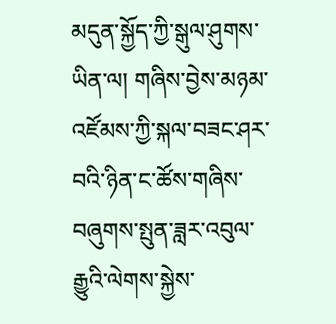མདུན་སྐྱོད་ཀྱི་སྒུལ་ཤུགས་ཡིན་ལ། གཞིས་བྱེས་མཉམ་འཛོམས་ཀྱི་སྐལ་བཟང་ཤར་བའི་ཉིན་ང་ཚོས་གཞིས་བཞུགས་སྤུན་ཟླར་འབུལ་རྒྱུའི་ལེགས་སྐྱེས་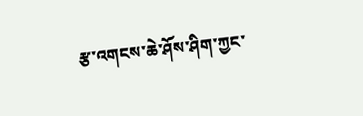རྩ་འགངས་ཆེ་ཤོས་ཤིག་ཀྱང་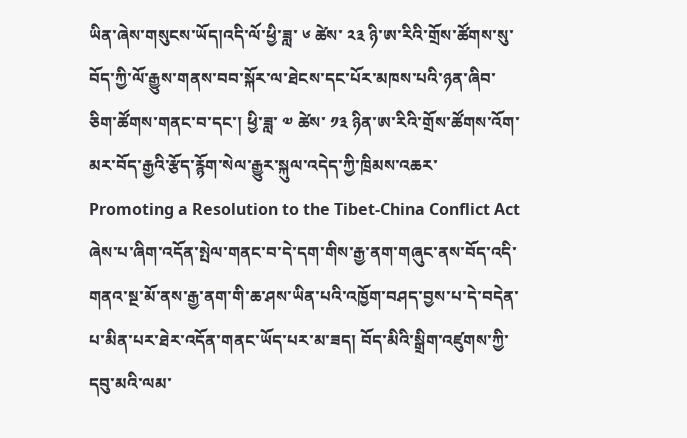ཡིན་ཞེས་གསུངས་ཡོད།འདི་ལོ་ཕྱི་ཟླ་ ༦ ཚེས་ ༢༣ ཉི་ཨ་རིའི་གྲོས་ཚོགས་སུ་བོད་ཀྱི་ལོ་རྒྱུས་གནས་བབ་སྐོར་ལ་ཐེངས་དང་པོར་མཁས་པའི་ཉན་ཞིབ་ཅིག་ཚོགས་གནང་བ་དང་། ཕྱི་ཟླ་ ༧ ཚེས་ ༡༣ ཉིན་ཨ་རིའི་གྲོས་ཚོགས་འོག་མར་བོད་རྒྱའི་རྩོད་རྙོག་སེལ་རྒྱུར་སྐུལ་འདེད་ཀྱི་ཁྲིམས་འཆར་ Promoting a Resolution to the Tibet-China Conflict Act ཞེས་པ་ཞིག་འདོན་སྤེལ་གནང་བ་དེ་དག་གིས་རྒྱ་ནག་གཞུང་ནས་བོད་འདི་གནའ་སྔ་མོ་ནས་རྒྱ་ནག་གི་ཆ་ཤས་ཡིན་པའི་འཁྱོག་བཤད་བྱས་པ་དེ་བདེན་པ་མིན་པར་ཐེར་འདོན་གནང་ཡོད་པར་མ་ཟད། བོད་མིའི་སྒྲིག་འཛུགས་ཀྱི་དབུ་མའི་ལམ་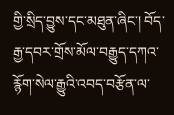གྱི་སྲིད་བྱུས་དང་མཐུན་ཞིང་། བོད་རྒྱ་དབར་གྲོས་མོལ་བརྒྱུད་དཀའ་རྙོག་སེལ་རྒྱུའི་འབད་བརྩོན་ལ་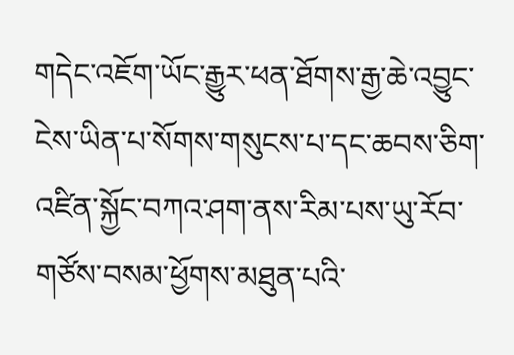གདེང་འཇོག་ཡོང་རྒྱུར་ཕན་ཐོགས་རྒྱ་ཆེ་འབྱུང་ངེས་ཡིན་པ་སོགས་གསུངས་པ་དང་ཆབས་ཅིག་འཛིན་སྐྱོང་བཀའ་ཤག་ནས་རིམ་པས་ཡུ་རོབ་གཙོས་བསམ་ཕྱོགས་མཐུན་པའི་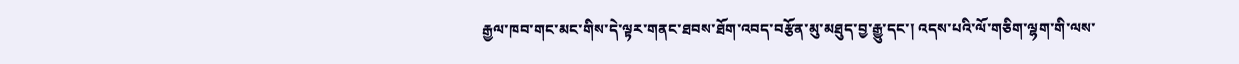རྒྱལ་ཁབ་གང་མང་གིས་དེ་ལྟར་གནང་ཐབས་ཐོག་འབད་བརྩོན་མུ་མཐུད་བྱ་རྒྱུ་དང་། འདས་པའི་ལོ་གཅིག་ལྷག་གི་ལས་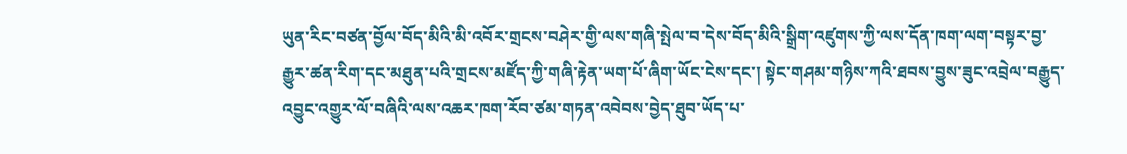ཡུན་རིང་བཙན་བྱོལ་བོད་མིའི་མི་འབོར་གྲངས་བཤེར་གྱི་ལས་གཞི་སྤེལ་བ་དེས་བོད་མིའི་སྒྲིག་འཛུགས་ཀྱི་ལས་དོན་ཁག་ལག་བསྟར་བྱ་རྒྱུར་ཚན་རིག་དང་མཐུན་པའི་གྲངས་མཛོད་ཀྱི་གཞི་རྟེན་ཡག་པོ་ཞིག་ཡོང་ངེས་དང་། སྟེང་གཤམ་གཉིས་ཀའི་ཐབས་བྱུས་ཟུང་འབྲེལ་བརྒྱུད་འབྱུང་འགྱུར་ལོ་བཞིའི་ལས་འཆར་ཁག་རོབ་ཙམ་གཏན་འབེབས་བྱེད་ཐུབ་ཡོད་པ་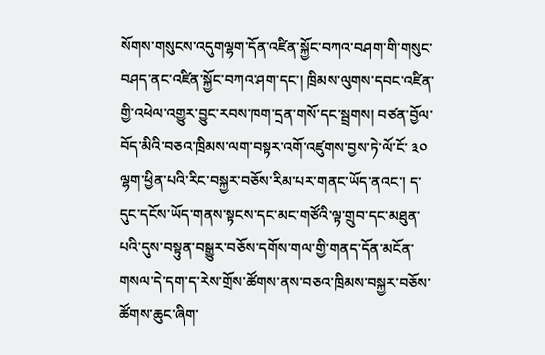སོགས་གསུངས་འདུགལྷག་དོན་འཛིན་སྐྱོང་བཀའ་བཤག་གི་གསུང་བཤད་ནང་འཛིན་སྐྱོང་བཀའ་ཤག་དང་། ཁྲིམས་ལུགས་དབང་འཛིན་གྱི་འཕེལ་འགྱུར་བྱུང་རབས་ཁག་དྲན་གསོ་དང་སྦྲགས། བཙན་བྱོལ་བོད་མིའི་བཅའ་ཁྲིམས་ལག་བསྟར་འགོ་འཛུགས་བྱས་ཏེ་ལོ་ངོ་ ༣༠ ལྷག་ཕྱིན་པའི་རིང་བསྐྱར་བཅོས་རིམ་པར་གནང་ཡོད་ནའང་། ད་དུང་དངོས་ཡོད་གནས་སྟངས་དང་མང་གཙོའི་ལྟ་གྲུབ་དང་མཐུན་པའི་དུས་བསྟུན་བསྒྱུར་བཅོས་དགོས་གལ་གྱི་གནད་དོན་མངོན་གསལ་དེ་དག་ད་རེས་གྲོས་ཚོགས་ནས་བཅའ་ཁྲིམས་བསྐྱར་བཅོས་ཚོགས་ཆུང་ཞིག་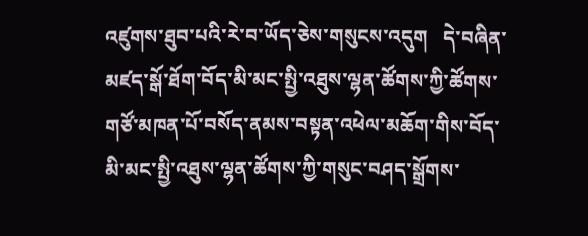འཛུགས་ཐུབ་པའི་རེ་བ་ཡོད་ཅེས་གསུངས་འདུག   དེ་བཞིན་མཛད་སྒོ་ཐོག་བོད་མི་མང་སྤྱི་འཐུས་ལྷན་ཚོགས་ཀྱི་ཚོགས་གཙོ་མཁན་པོ་བསོད་ནམས་བསྟན་འཕེལ་མཆོག་གིས་བོད་མི་མང་སྤྱི་འཐུས་ལྷན་ཚོགས་ཀྱི་གསུང་བཤད་སྒྲོགས་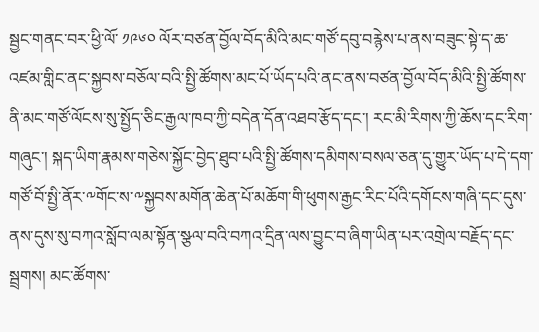སྦྱང་གནང་བར་ཕྱི་ལོ་ ༡༩༦༠ ལོར་བཙན་བྱོལ་བོད་མིའི་མང་གཙོ་དབུ་བརྙེས་པ་ནས་བཟུང་སྟེ་ད་ཆ་འཛམ་གླིང་ནང་སྐྱབས་བཅོལ་བའི་སྤྱི་ཚོགས་མང་པོ་ཡོད་པའི་ནང་ནས་བཙན་བྱོལ་བོད་མིའི་སྤྱི་ཚོགས་ནི་མང་གཙོ་ལོངས་སུ་སྤྱོད་ཅིང་རྒྱལ་ཁབ་ཀྱི་བདེན་དོན་འཐབ་རྩོད་དང་། རང་མི་རིགས་ཀྱི་ཆོས་དང་རིག་གཞུང་། སྐད་ཡིག་རྣམས་གཅེས་སྐྱོང་བྱེད་ཐུབ་པའི་སྤྱི་ཚོགས་དམིགས་བསལ་ཅན་དུ་གྱུར་ཡོད་པ་དེ་དག་གཙོ་བོ་སྤྱི་ནོར་༸གོང་ས་༸སྐྱབས་མགོན་ཆེན་པོ་མཆོག་གི་ཕུགས་རྒྱང་རིང་པོའི་དགོངས་གཞི་དང་དུས་ནས་དུས་སུ་བཀའ་སློབ་ལམ་སྟོན་སྩལ་བའི་བཀའ་དྲིན་ལས་བྱུང་བ་ཞིག་ཡིན་པར་འགྲེལ་བརྗོད་དང་སྦྲགས། མང་ཚོགས་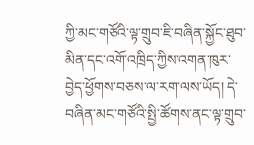ཀྱི་མང་གཙོའི་ལྟ་གྲུབ་ཇི་བཞིན་སྐྱོང་ཐུབ་མིན་དང་འགོ་འཁྲིད་ཀྱིས་འགན་ཁུར་བྱེད་ཕྱོགས་བཅས་ལ་རག་ལས་ཡོད། དེ་བཞིན་མང་གཙོའི་སྤྱི་ཚོགས་ནང་ལྟ་གྲུབ་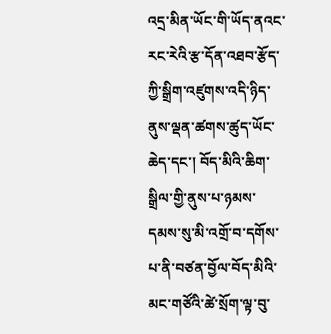འདྲ་མིན་ཡོང་གི་ཡོད་ནའང་རང་རེའི་རྩ་དོན་འཐབ་རྩོད་ཀྱི་སྒྲིག་འཛུགས་འདི་ཉིད་ནུས་ལྡན་ཚགས་ཚུད་ཡོང་ཆེད་དང་། བོད་མིའི་ཆིག་སྒྲིལ་གྱི་ནུས་པ་ཉམས་དམས་སུ་མི་འགྲོ་བ་དགོས་པ་ནི་བཙན་བྱོལ་བོད་མིའི་མང་གཙོའི་ཚེ་སྲོག་ལྟ་བུ་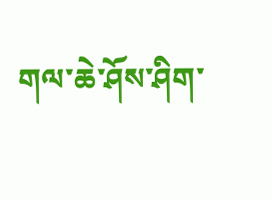གལ་ཆེ་ཤོས་ཤིག་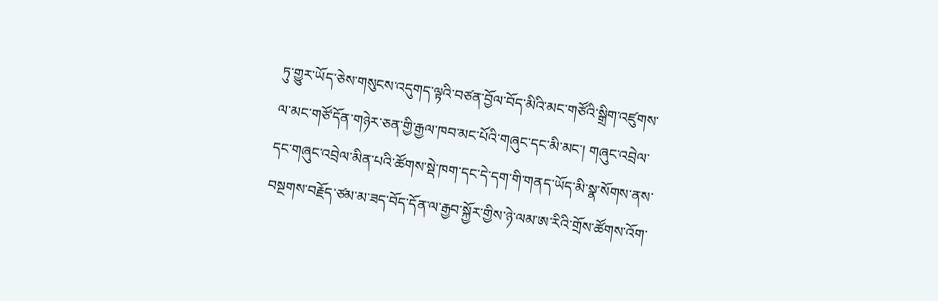ཏུ་གྱུར་ཡོད་ཅེས་གསུངས་འདུགད་ལྟའི་བཙན་བྱོལ་བོད་མིའི་མང་གཙོའི་སྒྲིག་འཛུགས་ལ་མང་གཙོ་དོན་གཉེར་ཅན་གྱི་རྒྱལ་ཁབ་མང་པོའི་གཞུང་དང་མི་མང་། གཞུང་འབྲེལ་དང་གཞུང་འབྲེལ་མིན་པའི་ཚོགས་སྡེ་ཁག་དང་དེ་དག་གི་གནད་ཡོད་མི་སྣ་སོགས་ནས་བསྔགས་བརྗོད་ཙམ་མ་ཟད་བོད་དོན་ལ་རྒྱབ་སྐྱོར་གྱིས་ཉེ་ལམ་ཨ་རིའི་གྲོས་ཚོགས་འོག་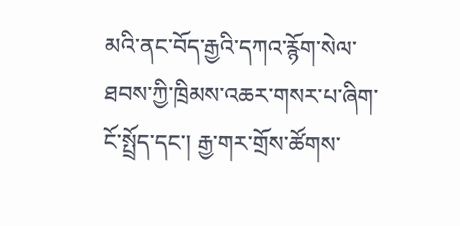མའི་ནང་བོད་རྒྱའི་དཀའ་རྙོག་སེལ་ཐབས་ཀྱི་ཁྲིམས་འཆར་གསར་པ་ཞིག་ངོ་སྤྲོད་དང་། རྒྱ་གར་གྲོས་ཚོགས་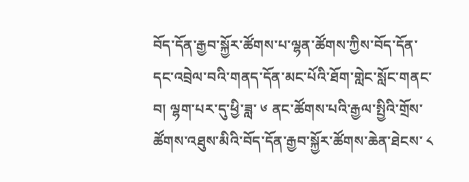བོད་དོན་རྒྱབ་སྐྱོར་ཚོགས་པ་ལྷན་ཚོགས་ཀྱིས་བོད་དོན་དང་འབྲེལ་བའི་གནད་དོན་མང་པོའི་ཐོག་གླེང་སློང་གནང་བ། ལྷག་པར་དུ་ཕྱི་ཟླ་ ༦ ནང་ཚོགས་པའི་རྒྱལ་སྤྱིའི་གྲོས་ཚོགས་འཐུས་མིའི་བོད་དོན་རྒྱབ་སྐྱོར་ཚོགས་ཆེན་ཐེངས་ ༨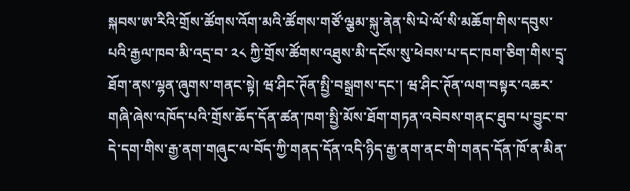སྐབས་ཨ་རིའི་གྲོས་ཚོགས་འོག་མའི་ཚོགས་གཙོ་ལྕམ་སྐུ་ནེན་སི་པེ་ལོ་སི་མཆོག་གིས་དབུས་པའི་རྒྱལ་ཁབ་མི་འདྲ་བ་ ༢༨ ཀྱི་གྲོས་ཚོགས་འཐུས་མི་དངོས་སུ་ཕེབས་པ་དང་ཁག་ཅིག་གིས་དྲྭ་ཐོག་ནས་ལྷན་ཞུགས་གནང་སྟེ། ཝ་ཤིང་ཊོན་སྤྱི་བསྒྲགས་དང་། ཝ་ཤིང་ཊོན་ལག་བསྟར་འཆར་གཞི་ཞེས་འཁོད་པའི་གྲོས་ཆོད་དོན་ཚན་ཁག་སྤྱི་མོས་ཐོག་གཏན་འབེབས་གནང་ཐུབ་པ་བྱུང་བ་དེ་དག་གིས་རྒྱ་ནག་གཞུང་ལ་བོད་ཀྱི་གནད་དོན་འདི་ཉིད་རྒྱ་ནག་ནང་གི་གནད་དོན་ཁོ་ན་མིན་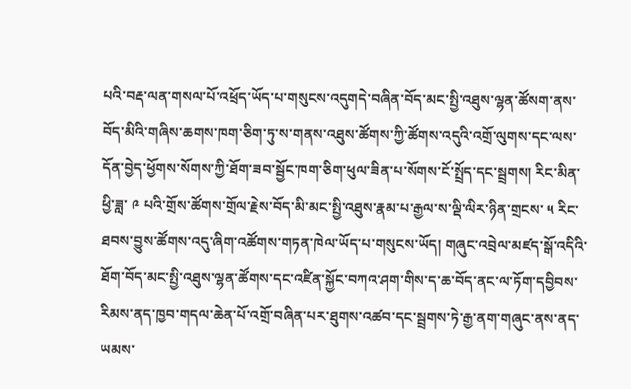པའི་བརྡ་ལན་གསལ་པོ་འཕྲོད་ཡོད་པ་གསུངས་འདུགདེ་བཞིན་བོད་མང་སྤྱི་འཐུས་ལྷན་ཚོསག་ནས་བོད་མིའི་གཞིས་ཆགས་ཁག་ཅིག་ཏུ་ས་གནས་འཐུས་ཚོགས་ཀྱི་ཚོགས་འདུའི་འགྲོ་ལུགས་དང་ལས་དོན་བྱེད་ཕྱོགས་སོགས་ཀྱི་ཐོག་ཟབ་སྦྱོང་ཁག་ཅིག་ཕུལ་ཟིན་པ་སོགས་ངོ་སྤྲོད་དང་སྦྲགས། རིང་མིན་ཕྱི་ཟླ་ ༩ པའི་གྲོས་ཚོགས་གྲོལ་རྗེས་བོད་མི་མང་སྤྱི་འཐུས་རྣམ་པ་རྒྱལ་ས་ལྡི་ལིར་ཉིན་གྲངས་ ༥ རིང་ཐབས་བྱུས་ཚོགས་འདུ་ཞིག་འཚོགས་གཏན་ཁེལ་ཡོད་པ་གསུངས་ཡོད། གཞུང་འབྲེལ་མཛད་སྒོ་འདིའི་ཐོག་བོད་མང་སྤྱི་འཐུས་ལྷན་ཚོགས་དང་འཛིན་སྐྱོང་བཀའ་ཤག་གིས་ད་ཆ་བོད་ནང་ལ་ཏོག་དབྱིབས་རིམས་ནད་ཁྱབ་གདལ་ཆེན་པོ་འགྲོ་བཞིན་པར་ཐུགས་འཚབ་དང་སྦྲགས་ཏེ་རྒྱ་ནག་གཞུང་ནས་ནད་ཡམས་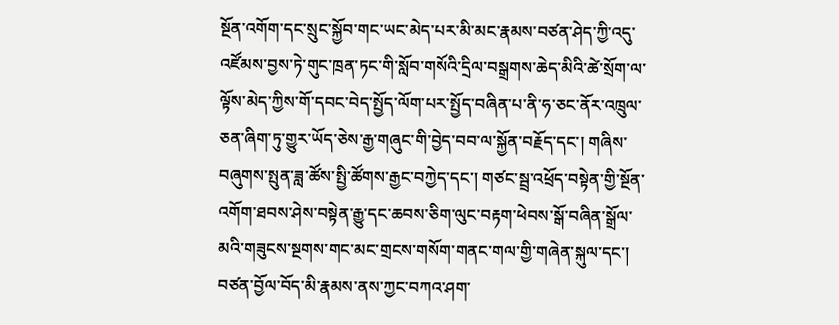སྔོན་འགོག་དང་སྲུང་སྐྱོབ་གང་ཡང་མེད་པར་མི་མང་རྣམས་བཙན་ཤེད་ཀྱི་འདུ་འཛོམས་བྱས་ཏེ་གུང་ཁྲན་ཏང་གི་སློབ་གསོའི་དྲིལ་བསྒྲགས་ཆེད་མིའི་ཚེ་སྲོག་ལ་ལྟོས་མེད་ཀྱིས་གོ་དབང་བེད་སྤྱོད་ལོག་པར་སྤྱོད་བཞིན་པ་ནི་ཧ་ཅང་ནོར་འཁྲུལ་ཅན་ཞིག་ཏུ་གྱུར་ཡོད་ཅེས་རྒྱ་གཞུང་གི་བྱེད་བབ་ལ་སྐྱོན་བརྗོད་དང་། གཞིས་བཞུགས་སྤུན་ཟླ་ཚོས་སྤྱི་ཚོགས་རྒྱང་བཀྱེད་དང་། གཙང་སྦྲ་འཕྲོད་བསྟེན་གྱི་སྔོན་འགོག་ཐབས་ཤེས་བསྟེན་རྒྱུ་དང་ཆབས་ཅིག་ལུང་བརྟག་ཕེབས་སྒོ་བཞིན་སྒྲོལ་མའི་གཟུངས་སྔགས་གང་མང་གྲངས་གསོག་གནང་གལ་གྱི་གཞེན་སྐུལ་དང་། བཙན་བྱོལ་བོད་མི་རྣམས་ནས་ཀྱང་བཀའ་ཤག་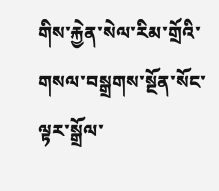གིས་རྐྱེན་སེལ་རིམ་གྲོའི་གསལ་བསྒྲགས་སྔོན་སོང་ལྟར་སྒྲོལ་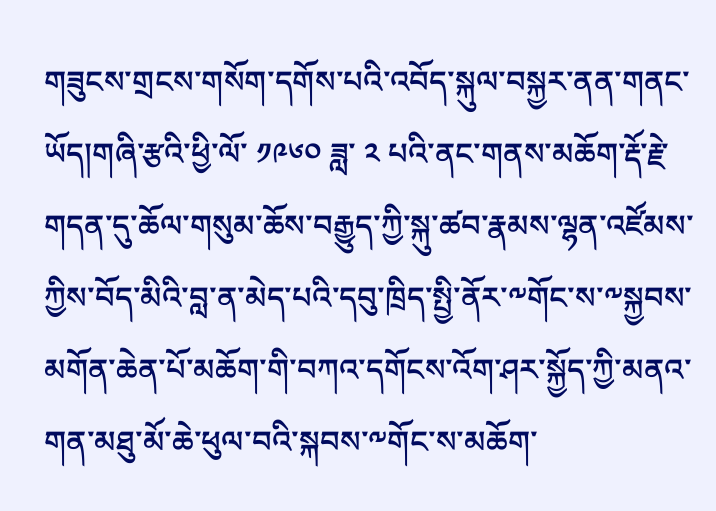གཟུངས་གྲངས་གསོག་དགོས་པའི་འབོད་སྐུལ་བསྐྱར་ནན་གནང་ཡོད།གཞི་རྩའི་ཕྱི་ལོ་ ༡༩༦༠ ཟླ་ ༢ པའི་ནང་གནས་མཆོག་རྡོ་རྗེ་གདན་དུ་ཆོལ་གསུམ་ཆོས་བརྒྱུད་ཀྱི་སྐུ་ཚབ་རྣམས་ལྷན་འཛོམས་ཀྱིས་བོད་མིའི་བླ་ན་མེད་པའི་དབུ་ཁྲིད་སྤྱི་ནོར་༸གོང་ས་༸སྐྱབས་མགོན་ཆེན་པོ་མཆོག་གི་བཀའ་དགོངས་འོག་ཤར་སྐྱོད་ཀྱི་མནའ་གན་མཐུ་མོ་ཆེ་ཕུལ་བའི་སྐབས་༸གོང་ས་མཆོག་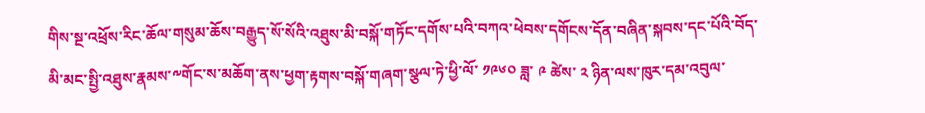གིས་སྔ་འཕྲོས་རིང་ཆོལ་གསུམ་ཆོས་བརྒྱུད་སོ་སོའི་འཐུས་མི་བསྐོ་གཏོང་དགོས་པའི་བཀའ་ཕེབས་དགོངས་དོན་བཞིན་སྐབས་དང་པོའི་བོད་མི་མང་སྤྱི་འཐུས་རྣམས་༸གོང་ས་མཆོག་ནས་ཕྱག་རྟགས་བསྐོ་གཞག་སྩལ་ཏེ་ཕྱི་ལོ་ ༡༩༦༠ ཟླ་ ༩ ཚེས་ ༢ ཉིན་ལས་ཁུར་དམ་འབུལ་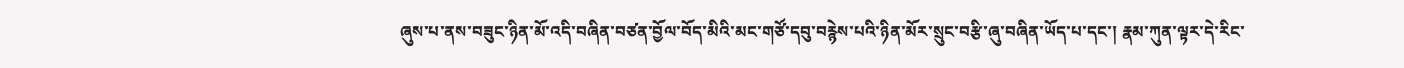ཞུས་པ་ནས་བཟུང་ཉིན་མོ་འདི་བཞིན་བཙན་བྱོལ་བོད་མིའི་མང་གཙོ་དབུ་བརྙེས་པའི་ཉིན་མོར་སྲུང་བརྩི་ཞུ་བཞིན་ཡོད་པ་དང་། རྣམ་ཀུན་ལྟར་དེ་རིང་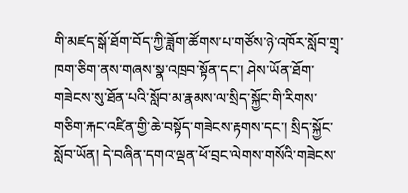གི་མཛད་སྒོ་ཐོག་བོད་ཀྱི་ཟློག་ཚོགས་པ་གཙོས་ཉེ་འཁོར་སློབ་གྲྭ་ཁག་ཅིག་ནས་གཞས་སྣ་འཁྲབ་སྟོན་དང་། ཤེས་ཡོན་ཐོག་གཟེངས་སུ་ཐོན་པའི་སློབ་མ་རྣམས་ལ་སྲིད་སྐྱོང་གི་རིགས་གཅིག་རྐང་འཛིན་གྱི་ཆེ་བསྟོད་གཟེངས་རྟགས་དང་། སྲིད་སྐྱོང་སློབ་ཡོན། དེ་བཞིན་དགའ་ལྡན་ཕོ་བྲང་ལེགས་གསོའི་གཟེངས་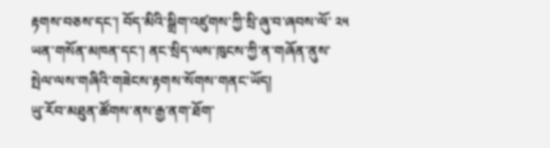རྟགས་བཅས་དང་། བོད་མིའི་སྒྲིག་འཛུགས་ཀྱི་སྲི་ཞུ་བ་ཞབས་ལོ་ ༢༥ ཡན་གསོན་མཁན་དང་། ནང་སྲིད་ལས་ཁུངས་ཀྱི་ན་གཞོན་ནུས་སྤེལ་ལས་གཞིའི་གཟེངས་རྟགས་སོགས་གནང་ཡོད།
ཡུ་རོབ་མཐུན་ཚོགས་ནས་རྒྱ་ནག་ཐོག་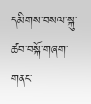དམིགས་བསལ་སྐུ་ཚབ་བསྐོ་གཞག་གནང་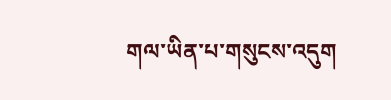གལ་ཡིན་པ་གསུངས་འདུག